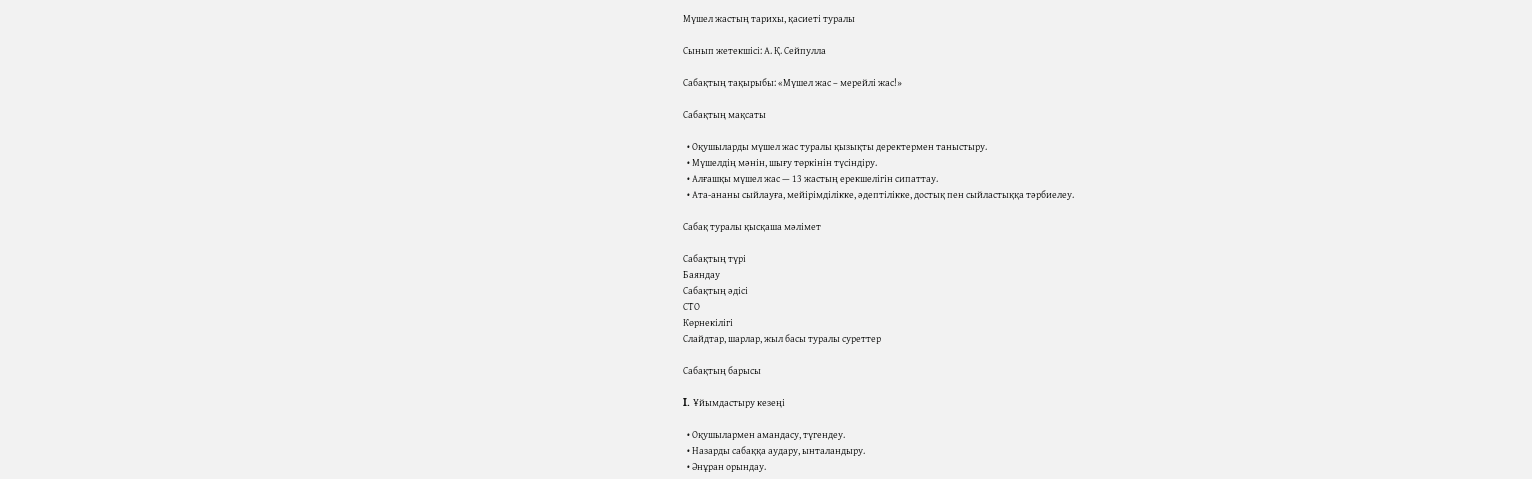Мүшел жастың тарихы, қасиеті туралы

Сынып жетекшісі: А. Қ. Сейпулла

Сабақтың тақырыбы: «Мүшел жас – мерейлі жас!»

Сабақтың мақсаты

  • Оқушыларды мүшел жас туралы қызықты деректермен таныстыру.
  • Мүшелдің мәнін, шығу төркінін түсіндіру.
  • Алғашқы мүшел жас — 13 жастың ерекшелігін сипаттау.
  • Ата-ананы сыйлауға, мейірімділікке, әдептілікке, достық пен сыйластыққа тәрбиелеу.

Сабақ туралы қысқаша мәлімет

Сабақтың түрі
Баяндау
Сабақтың әдісі
СТО
Көрнекілігі
Слайдтар, шарлар, жыл басы туралы суреттер

Сабақтың барысы

I. Ұйымдастыру кезеңі

  • Оқушылармен амандасу, түгендеу.
  • Назарды сабаққа аудару, ынталандыру.
  • Әнұран орындау.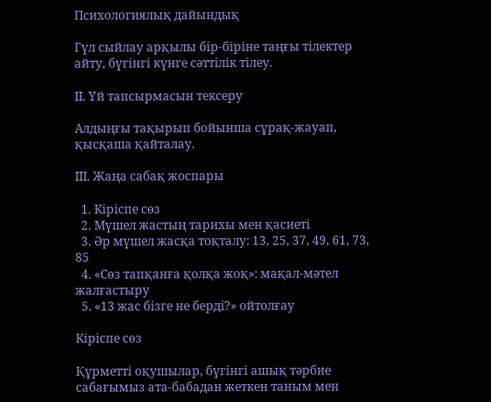Психологиялық дайындық

Гүл сыйлау арқылы бір-біріне таңғы тілектер айту, бүгінгі күнге сәттілік тілеу.

II. Үй тапсырмасын тексеру

Алдыңғы тақырып бойынша сұрақ-жауап, қысқаша қайталау.

III. Жаңа сабақ жоспары

  1. Кіріспе сөз
  2. Мүшел жастың тарихы мен қасиеті
  3. Әр мүшел жасқа тоқталу: 13, 25, 37, 49, 61, 73, 85
  4. «Сөз тапқанға қолқа жоқ»: мақал-мәтел жалғастыру
  5. «13 жас бізге не берді?» ойтолғау

Кіріспе сөз

Құрметті оқушылар, бүгінгі ашық тәрбие сабағымыз ата-бабадан жеткен таным мен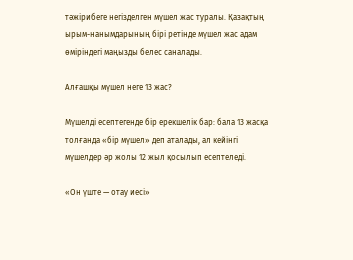тәжірибеге негізделген мүшел жас туралы. Қазақтың ырым-нанымдарының бірі ретінде мүшел жас адам өміріндегі маңызды белес саналады.

Алғашқы мүшел неге 13 жас?

Мүшелді есептегенде бір ерекшелік бар: бала 13 жасқа толғанда «бір мүшел» деп аталады, ал кейінгі мүшелдер әр жолы 12 жыл қосылып есептеледі.

«Он үште — отау иесі»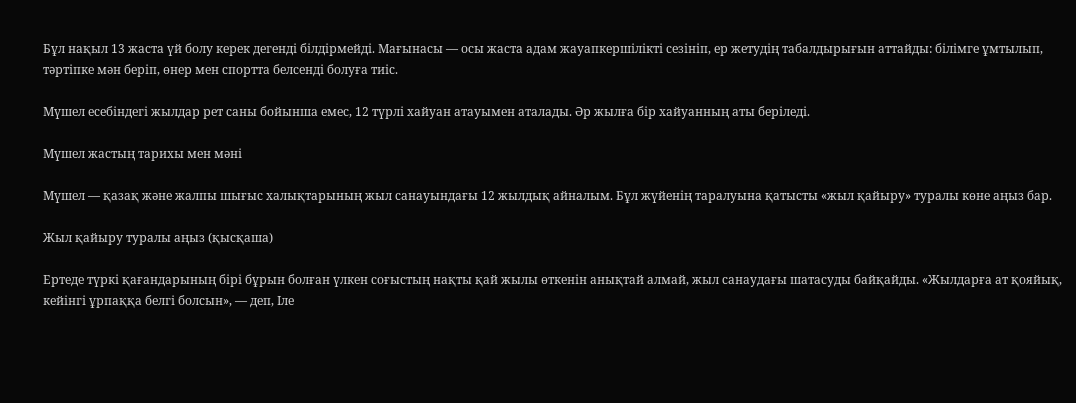Бұл нақыл 13 жаста үй болу керек дегенді білдірмейді. Мағынасы — осы жаста адам жауапкершілікті сезініп, ер жетудің табалдырығын аттайды: білімге ұмтылып, тәртіпке мән беріп, өнер мен спортта белсенді болуға тиіс.

Мүшел есебіндегі жылдар рет саны бойынша емес, 12 түрлі хайуан атауымен аталады. Әр жылға бір хайуанның аты беріледі.

Мүшел жастың тарихы мен мәні

Мүшел — қазақ және жалпы шығыс халықтарының жыл санауындағы 12 жылдық айналым. Бұл жүйенің таралуына қатысты «жыл қайыру» туралы көне аңыз бар.

Жыл қайыру туралы аңыз (қысқаша)

Ертеде түркі қағандарының бірі бұрын болған үлкен соғыстың нақты қай жылы өткенін анықтай алмай, жыл санаудағы шатасуды байқайды. «Жылдарға ат қояйық, кейінгі ұрпаққа белгі болсын», — деп, Іле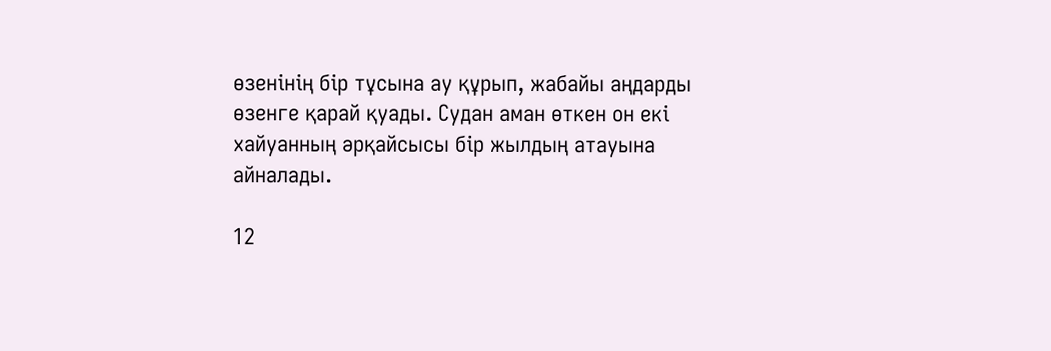өзенінің бір тұсына ау құрып, жабайы аңдарды өзенге қарай қуады. Судан аман өткен он екі хайуанның әрқайсысы бір жылдың атауына айналады.

12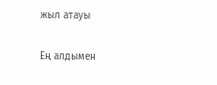жыл атауы

Ең алдымен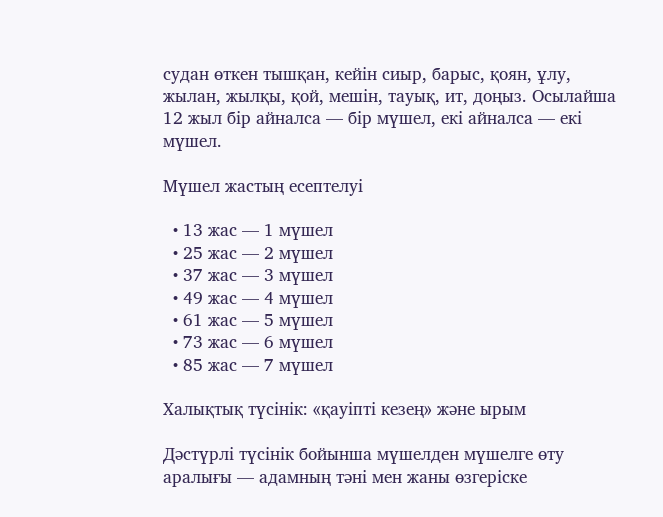судан өткен тышқан, кейін сиыр, барыс, қоян, ұлу, жылан, жылқы, қой, мешін, тауық, ит, доңыз. Осылайша 12 жыл бір айналса — бір мүшел, екі айналса — екі мүшел.

Мүшел жастың есептелуі

  • 13 жас — 1 мүшел
  • 25 жас — 2 мүшел
  • 37 жас — 3 мүшел
  • 49 жас — 4 мүшел
  • 61 жас — 5 мүшел
  • 73 жас — 6 мүшел
  • 85 жас — 7 мүшел

Халықтық түсінік: «қауіпті кезең» және ырым

Дәстүрлі түсінік бойынша мүшелден мүшелге өту аралығы — адамның тәні мен жаны өзгеріске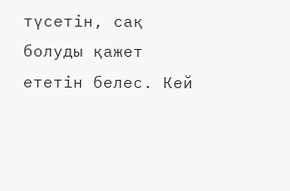түсетін, сақ болуды қажет ететін белес. Кей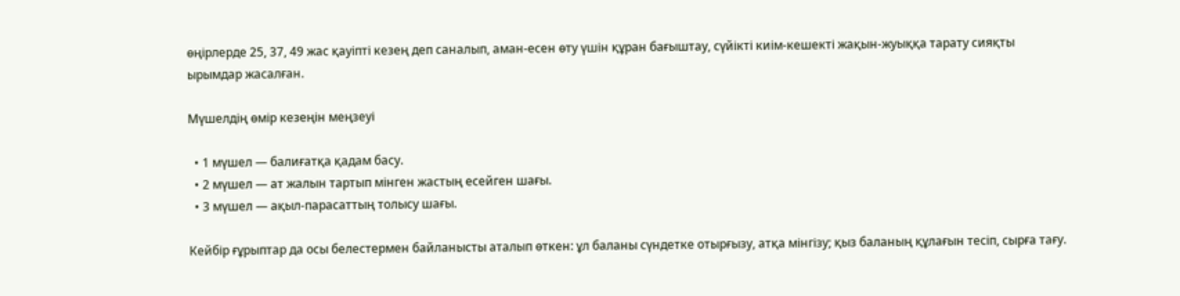өңірлерде 25, 37, 49 жас қауіпті кезең деп саналып, аман-есен өту үшін құран бағыштау, сүйікті киім-кешекті жақын-жуыққа тарату сияқты ырымдар жасалған.

Мүшелдің өмір кезеңін меңзеуі

  • 1 мүшел — балиғатқа қадам басу.
  • 2 мүшел — ат жалын тартып мінген жастың есейген шағы.
  • 3 мүшел — ақыл-парасаттың толысу шағы.

Кейбір ғұрыптар да осы белестермен байланысты аталып өткен: ұл баланы сүндетке отырғызу, атқа мінгізу; қыз баланың құлағын тесіп, сырға тағу.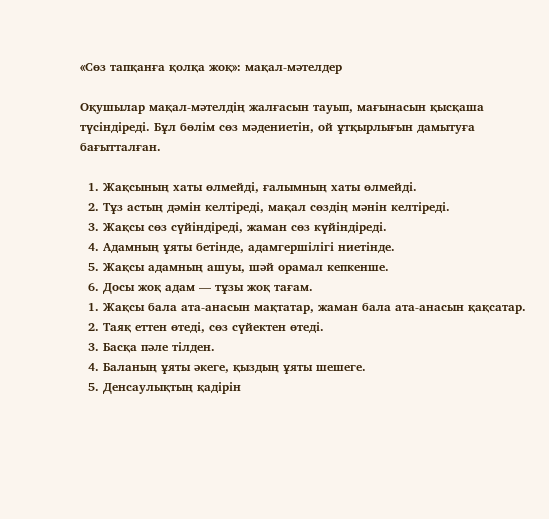«Сөз тапқанға қолқа жоқ»: мақал-мәтелдер

Оқушылар мақал-мәтелдің жалғасын тауып, мағынасын қысқаша түсіндіреді. Бұл бөлім сөз мәдениетін, ой ұтқырлығын дамытуға бағытталған.

  1. Жақсының хаты өлмейді, ғалымның хаты өлмейді.
  2. Тұз астың дәмін келтіреді, мақал сөздің мәнін келтіреді.
  3. Жақсы сөз сүйіндіреді, жаман сөз күйіндіреді.
  4. Адамның ұяты бетінде, адамгершілігі ниетінде.
  5. Жақсы адамның ашуы, шәй орамал кепкенше.
  6. Досы жоқ адам — тұзы жоқ тағам.
  1. Жақсы бала ата-анасын мақтатар, жаман бала ата-анасын қақсатар.
  2. Таяқ еттен өтеді, сөз сүйектен өтеді.
  3. Басқа пәле тілден.
  4. Баланың ұяты әкеге, қыздың ұяты шешеге.
  5. Денсаулықтың қадірін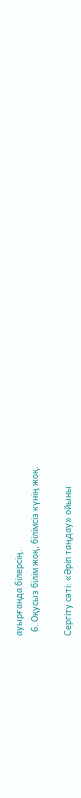ауырғанда білерсің.
  6. Оқусыз білім жоқ, білімсіз күнің жоқ.

Сергіту сәті: «Әріп таңдау» ойыны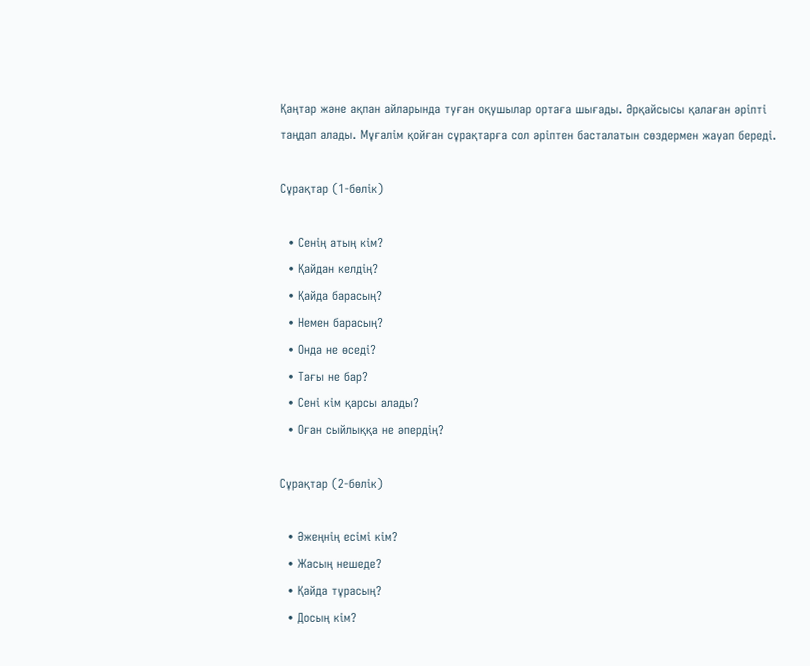Қаңтар және ақпан айларында туған оқушылар ортаға шығады. Әрқайсысы қалаған әріпті таңдап алады. Мұғалім қойған сұрақтарға сол әріптен басталатын сөздермен жауап береді.

Сұрақтар (1-бөлік)

  • Сенің атың кім?
  • Қайдан келдің?
  • Қайда барасың?
  • Немен барасың?
  • Онда не өседі?
  • Тағы не бар?
  • Сені кім қарсы алады?
  • Оған сыйлыққа не әпердің?

Сұрақтар (2-бөлік)

  • Әжеңнің есімі кім?
  • Жасың нешеде?
  • Қайда тұрасың?
  • Досың кім?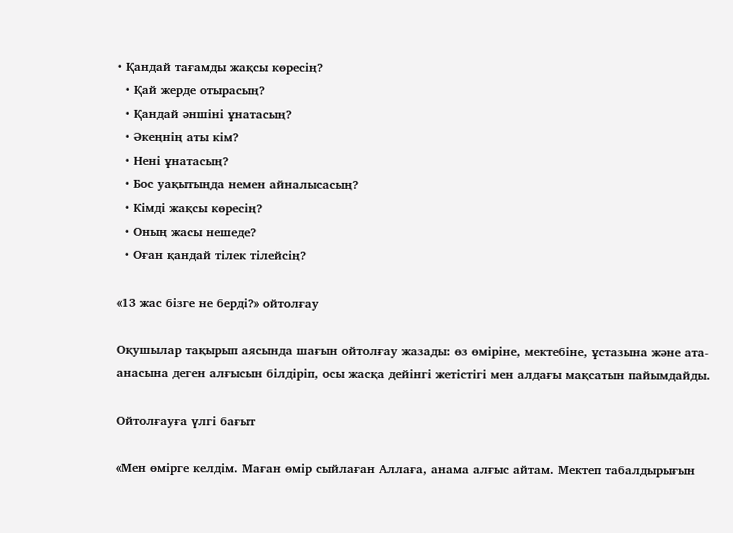• Қандай тағамды жақсы көресің?
  • Қай жерде отырасың?
  • Қандай әншіні ұнатасың?
  • Әкеңнің аты кім?
  • Нені ұнатасың?
  • Бос уақытыңда немен айналысасың?
  • Кімді жақсы көресің?
  • Оның жасы нешеде?
  • Оған қандай тілек тілейсің?

«13 жас бізге не берді?» ойтолғау

Оқушылар тақырып аясында шағын ойтолғау жазады: өз өміріне, мектебіне, ұстазына және ата-анасына деген алғысын білдіріп, осы жасқа дейінгі жетістігі мен алдағы мақсатын пайымдайды.

Ойтолғауға үлгі бағыт

«Мен өмірге келдім. Маған өмір сыйлаған Аллаға, анама алғыс айтам. Мектеп табалдырығын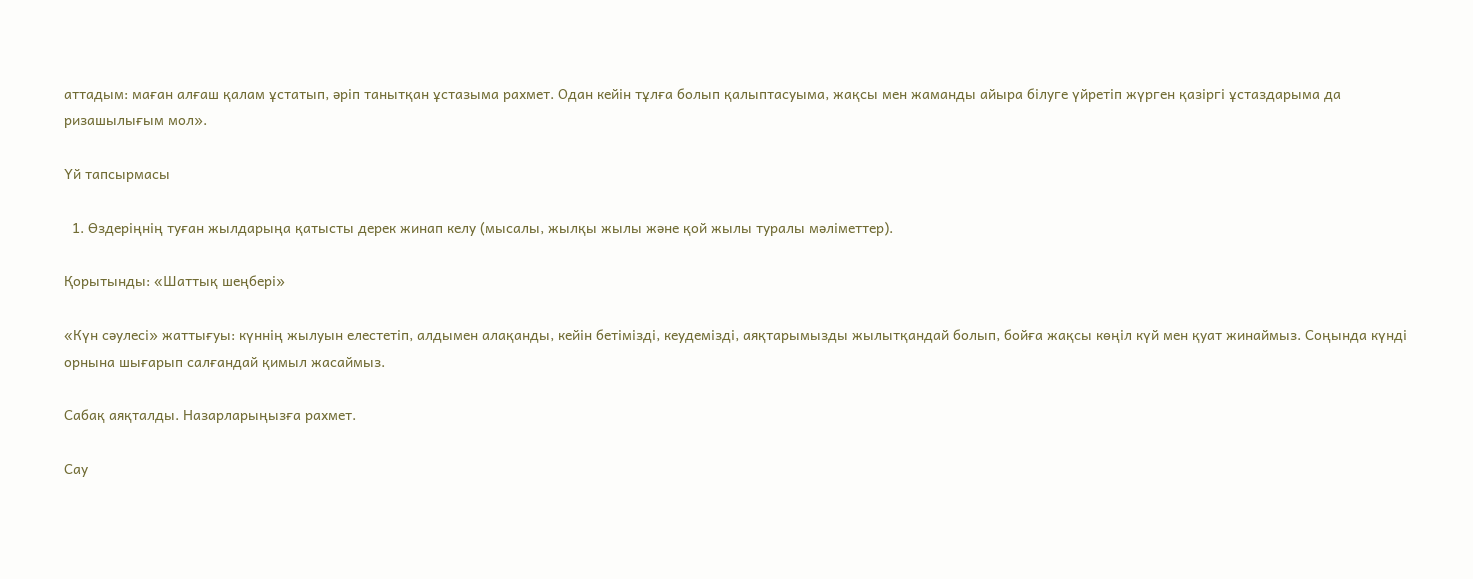аттадым: маған алғаш қалам ұстатып, әріп танытқан ұстазыма рахмет. Одан кейін тұлға болып қалыптасуыма, жақсы мен жаманды айыра білуге үйретіп жүрген қазіргі ұстаздарыма да ризашылығым мол».

Үй тапсырмасы

  1. Өздеріңнің туған жылдарыңа қатысты дерек жинап келу (мысалы, жылқы жылы және қой жылы туралы мәліметтер).

Қорытынды: «Шаттық шеңбері»

«Күн сәулесі» жаттығуы: күннің жылуын елестетіп, алдымен алақанды, кейін бетімізді, кеудемізді, аяқтарымызды жылытқандай болып, бойға жақсы көңіл күй мен қуат жинаймыз. Соңында күнді орнына шығарып салғандай қимыл жасаймыз.

Сабақ аяқталды. Назарларыңызға рахмет.

Сау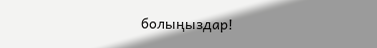болыңыздар!